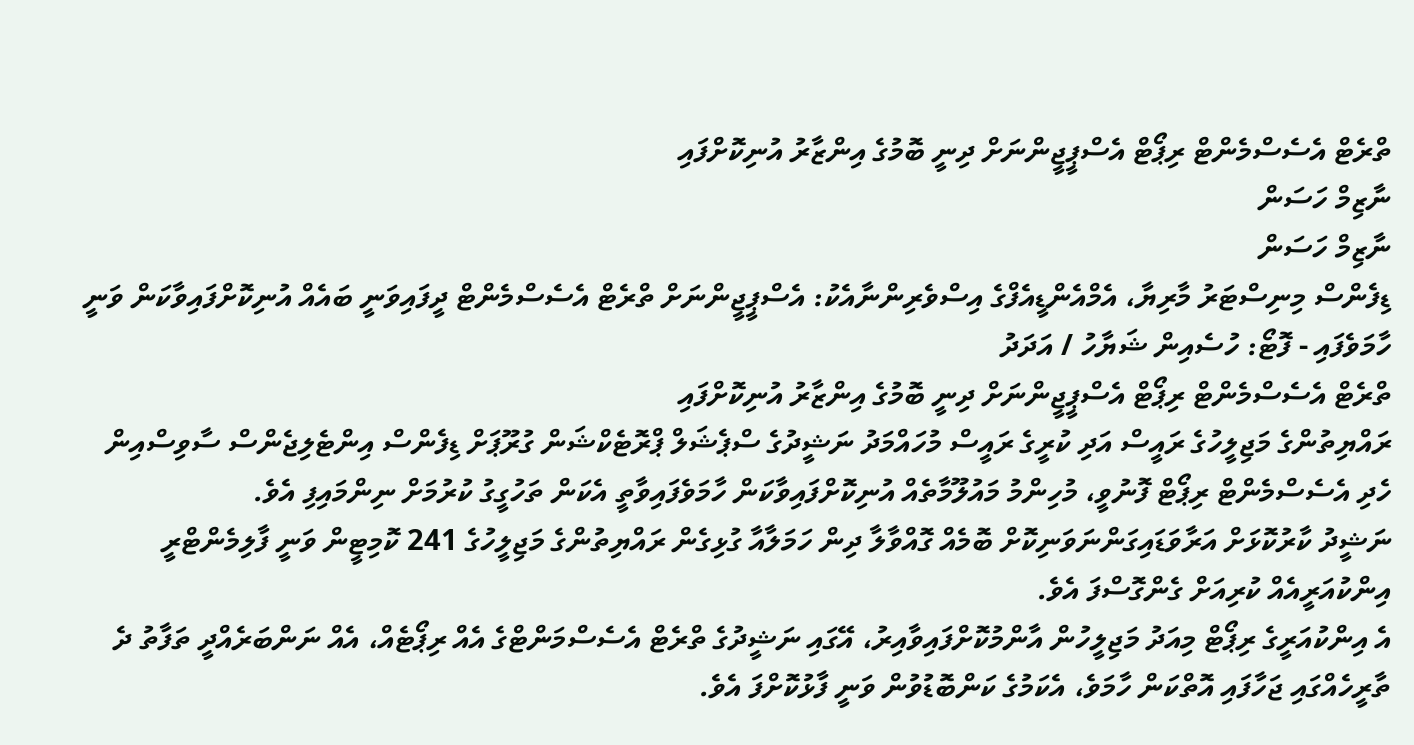ތްރެޓް އެސެސްމެންޓް ރިޕޯޓް އެސްޕީޖީންނަށް ދިނީ ބޮމުގެ އިންޒާރު އުނިކޮށްފައި
ނާޒިމް ހަސަން
ނާޒިމް ހަސަން
ޑިފެންސް މިނިސްޓަރު މާރިޔާ، އެމްއެންޑީއެފްގެ އިސްވެރިންނާއެކު: އެސްޕީޖީންނަށް ތްރެޓް އެސެސްމެންޓް ދީފައިވަނީ ބައެއް އުނިކޮށްފައިވާކަން ވަނީ ހާމަވެފައި - ފޮޓޯ: ހުސެއިން ޝަޔާހު / އަދަދު
ތްރެޓް އެސެސްމެންޓް ރިޕޯޓް އެސްޕީޖީންނަށް ދިނީ ބޮމުގެ އިންޒާރު އުނިކޮށްފައި
ރައްޔިތުންގެ މަޖިލީހުގެ ރައީސް އަދި ކުރީގެ ރައީސް މުހައްމަދު ނަޝީދުގެ ސްޕެޝަލް ޕްރޮޓެކްޝަން ގުރޫޕަށް ޑިފެންސް އިންޓެލިޖެންސް ސާވިސްއިން ހެދި އެސެސްމެންޓް ރިޕޯޓް ފޮނުވީ، މުހިންމު މައުލޫމާތެއް އުނިކޮށްފައިވާކަން ހާމަވެފައިވާތީ އެކަން ތަހުގީގު ކުރުމަށް ނިންމައިފި އެވެ.
ނަޝީދު ކާރުކޮޅަށް އަރާވަޑައިގަންނަވަނިކޮށް ބޮމެއް ގޮއްވާލާ ދިން ހަމަލާއާ ގުޅިގެން ރައްޔިތުންގެ މަޖިލީހުގެ 241 ކޮމިޓީން ވަނީ ފާލިމެންޓްރީ އިންކުއަރީއެއް ކުރިއަށް ގެންގޮސްފަ އެވެ.
އެ އިންކުއަރީގެ ރިޕޯޓް މިއަދު މަޖިލީހުން އާންމުކޮށްފައިވާއިރު، އޭގައި ނަޝީދުގެ ތްރެޓް އެސެސްމަންޓްގެ އެއް ރިޕޯޓެއް، އެއް ނަންބަރެއްދީ ތަފާތު ދެ ތާރީހެއްގައި ޖަހާފައި އޮތްކަން ހާމަވެ، އެކަމުގެ ކަންބޮޑުވުން ވަނީ ފާޅުކޮށްފަ އެވެ.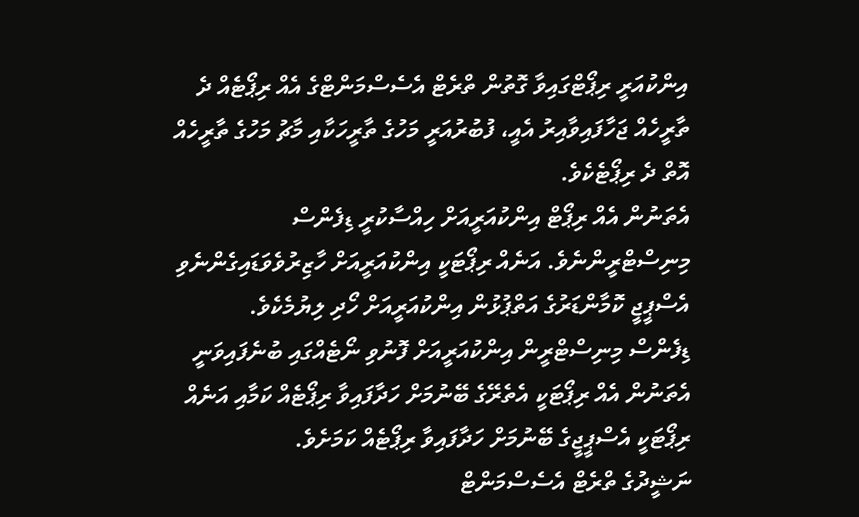އިންކުއަރީ ރިޕޯޓްގައިވާ ގޮތުން ތްރެޓް އެސެސްމަންޓްގެ އެއް ރިޕޯޓެއް ދެ ތާރީހެއް ޖަހާފައިވާއިރު އެއީ، ފުބުރުއަރީ މަހުގެ ތާރީހަކާއި މާޗު މަހުގެ ތާރީހެއް އޮތް ދެ ރިޕޯޓެކެވެ.
އެތަނުން އެއް ރިޕޯޓް އިންކުއަރީއަށް ހިއްސާކުރީ ޑިފެންސް މިނިސްޓްރީންނެވެ. އަނެއް ރިޕޯޓަކީ އިންކުއަރީއަށް ހާޒިރުވެވަޑައިގެންނެވި އެސްޕީޖީ ކޮމާންޑަރުގެ އަތްޕުޅުން އިންކުއަރީއަށް ހޯދި ލިޔުމެކެވެ.
ޑިފެންސް މިނިސްޓްރީން އިންކުއަރީއަށް ފޮނުވި ނޯޓެއްގައި ބުނެފައިވަނީ އެތަނުން އެއް ރިޕޯޓަކީ އެތެރޭގެ ބޭނުމަށް ހަދާފައިވާ ރިޕޯޓެއް ކަމާއި އަނެއް ރިޕޯޓަކީ އެސްޕީޖީގެ ބޭނުމަށް ހަދާފައިވާ ރިޕޯޓެއް ކަމަށެވެ.
ނަޝީދުގެ ތްރެޓް އެސެސްމަންޓް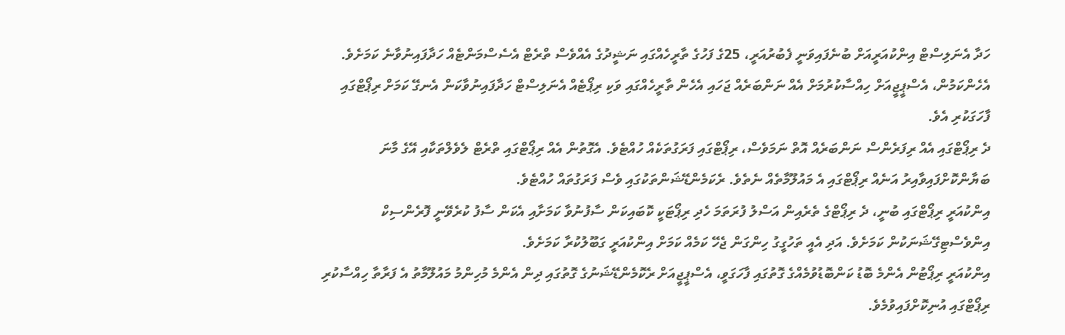ހަދާ އެނަލިސްޓް އިންކުއަރީއަށް ބުނެފައިވަނީ ފެބުރުއަރީ، 25ގެ ފަހުގެ ތާރީހެއްގައި ނަޝީދުގެ އެއްވެސް ތްރެޓް އެސެސްމަންޓެއް ހަދާފައިނުވާނެ ކަމަށެވެ.
އެހެންކަމުން، އެސްޕީޖީއަށް ހިއްސާކުރުމަށް އެއް ނަންބަރެއް ޖަހައި އެހެން ތާރީހެއްގައި ވަކި ރިޕޯޓެއް އެނަލިސްޓް ހަދާފައިނުވާކަން އެނގޭ ކަމަށް ރިޕޯޓްގައި ފާހަގަކުރި އެވެ.
ދެ ރިޕޯޓްގައި އެއް ރިފަރެންސް ނަންބަރެއް އޮތް ނަމަވެސް، ރިޕޯޓްގައި ފަރަގުތަކެއް ހުއްޓެވެ. އެގޮތުން އެއް ރިޕޯޓްގައި ތްރެޓް ލެވެލްތަކާއި އޭގެ މާނަ ބަޔާންކޮށްފައިވާއިރު އަނެއް ރިޕޯޓްގައި އެ މައުލޫމާތެއް ނެތެވެ. ރެކަމެންޑޭޝަންތަކުގައި ވެސް ފަރަގުތައް ހުއްޓެވެ.
އިންކުއަރީ ރިޕޯޓްގައި ބުނީ، ދެ ރިޕޯޓްގެ ތެރެއިން އަސްލު ފުރަތަމަ ހެދި ރިޕޯޓަކީ ކޮބައިކަން ސާފުނުވާ ކަމަށާއި އެކަން ސާފު ކުރެވޭނީ ފޮރެންސިކް އިންވެސްޓިގޭޝަނަކުން ކަމަށެވެ. އަދި އެއީ ތަހުގީގު ހިންގަން ޖެހޭ ކަމެއް ކަމަށް އިންކުއަރީ ގަބޫލުކުރާ ކަމަށެވެ.
އިންކުއަރީ ރިޕޯޓުން އެންމެ ބޮޑު ކަންބޮޑުވުމެއްގެ ގޮތުގައި ފާހަގަވީ، އެސްޕީޖީއަށް ރެކޮމެންޑޭޝަނުގެ ގޮތުގައި ދިން އެންމެ މުހިންމު މައުލޫމާތު އެ ފަރާތާ ހިއްސާކުރި ރިޕޯޓްގައި އުނިކޮށްފައިވުމެވެ.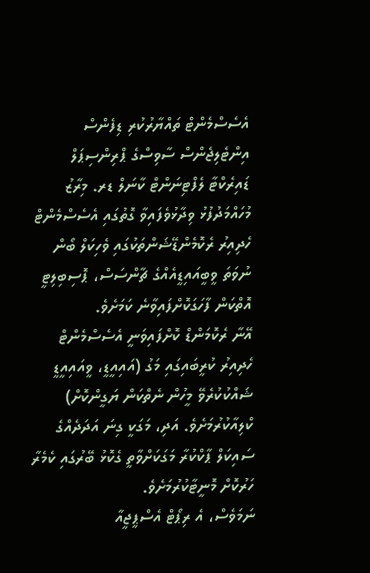އެސެސްމެންޓް ތައްޔާރުކުރި ޑިފެންސް އިންޓެލިޖެންސް ސާވިސްގެ ޕްރިންސިޕަލް ޑައިރެކްޓާ ލެފްޓިނަންޓް ކާނަލް ޑރ. މިރާޒު މުހައްމަދުފުޅު ވިދާޅުވެފައިވާ ގޮތުގައި އެސެސްމެންޓް ހެދިއިރު ރެކޮމެންޑޭޝަންތަކުގައި ވެހިކަލް ބޯން ނުވަތަ ވީބީއައިޑީއެއްގެ ޗާންސަސް، ޕޮސިބިލިޓީ އޮތްކަން ފާހަގަކޮށްފައިވާނެ ކަމަށެވެ.
އޭނާ ރެކޮމަންޑް ކޮށްފައިވަނީ އެސެސްމެންޓް ހެދިއިރު ކުރީބައިގައި މަގު (އައިއީޑީ، ވީއައިއީޑީ ޝައްކުކުރެވޭ މީހުން ނެތްކަން ޔަގީންކޮށް) ކްލިއާކުރުމަށެވެ. އަދި، މަގަކީ ގިނަ އަދަދެއްގެ ސައިކަލް ޕާކްކުރާ މަގަކަށްވާތީ ގެކޮޅު ބޭރުގައި ކެމެރާ ހަރުކޮށް މޮނީޓާކުރުމަށެވެ.
ނަމަވެސް، އެ ރިޕޯޓް އެސްޕީޖީއާ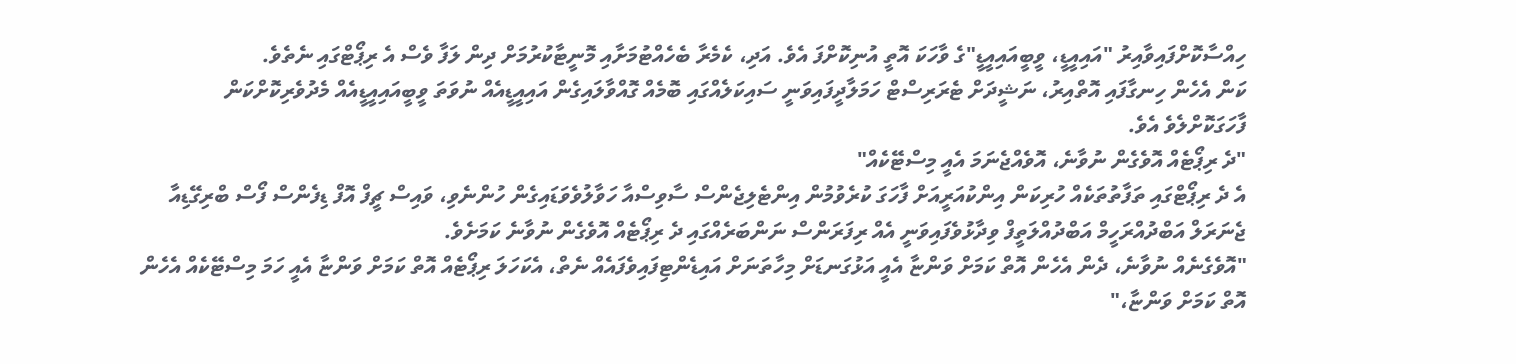ހިއްސާކޮށްފައިވާއިރު "އައިއީޑީ، ވީބީއައިއީޑީ"ގެ ވާހަކަ އޮތީ އުނިކޮށްފަ އެވެ. އަދި، ކެމެރާ ބެހެއްޓުމަށާއި މޮނީޓާކުރުމަށް ދިން ލަފާ ވެސް އެ ރިޕޯޓްގައި ނެތެވެ.
ކަން އެހެން ހިނގާފައި އޮތްއިރު، ނަޝީދަށް ޓެރަރިސްޓް ހަމަލާދީފައިވަނީ ސައިކަލެއްގައި ބޮމެއް ގޮއްވާލައިގެން އައިއީޑީއެއް ނުވަތަ ވީބީއައިއީޑީއެއް މެދުވެރިކޮށްކަން ފާހަގަކޮށްލެވެ އެވެ.
"ދެ ރިޕޯޓެއް އޮވެގެން ނުވާނެ، އޮވެއްޖެނަމަ އެއީ މިސްޓޭކެއް"
އެ ދެ ރިޕޯޓްގައި ތަފާތުތަކެއް ހުރިކަން އިންކުއަރީއަށް ފާހަގަ ކުރެވުމުން އިންޓެލިޖެންސް ސާވިސްއާ ހަވާލުވެވަޑައިގެން ހުންނެވި، ވައިސް ޗީފް އޮފް ޑިފެންސް ފޯސް ބްރިގޭޑިއާ ޖެނަރަލް އަބްދުއްރަހީމް އަބްދުއްލަތީފް ވިދާޅުވެފައިވަނީ އެއް ރިފަރަންސް ނަންބަރެއްގައި ދެ ރިޕޯޓެއް އޮވެގެން ނުވާނެ ކަމަށެވެ.
"އޮވެގެނެއް ނުވާނެ، ދެން އެހެން އޮތް ކަމަށް ވަންޏާ އެއީ އަޅުގަނޑަށް މިހާތަނަށް އައިޑެންޓިފައިވެފައެއް ނެތް، އެކަހަލަ ރިޕޯޓެއް އޮތް ކަމަށް ވަންޏާ އެއީ ހަމަ މިސްޓޭކެއް އެހެން އޮތް ކަމަށް ވަންޏާ،"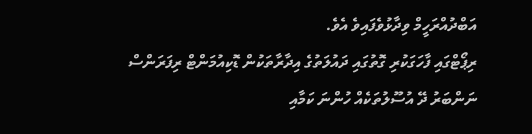އަބްދުއްރަހީމް ވިދާޅުވެފައިވެ އެވެ.
ރިޕޯޓްގައި ފާހަގަކުރި ގޮތުގައި ދައުލަތުގެ އިދާރާތަކުން ޑޮކިއުމަންޓް ރިފަރަންސް ނަންބަރު ދޭ އުސޫލުތަކެއް ހުންނަ ކަމާއި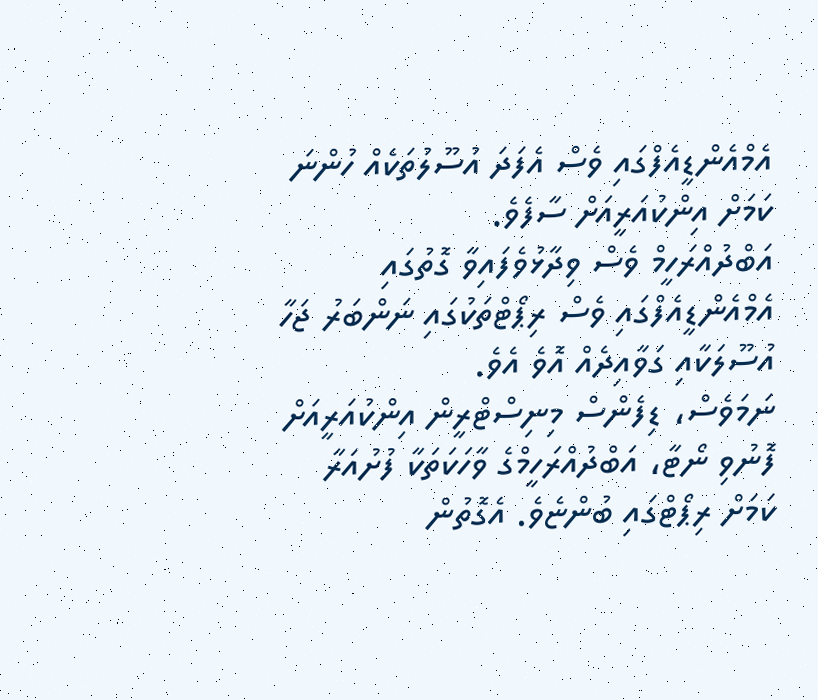އެމްއެންޑީއެފްގައި ވެސް އެފަދަ އުސޫލުތަކެއް ހުންނަ ކަމަށް އިންކުއަރީއަށް ސާފެވެ.
އަބްދުއްރަހީމް ވެސް ވިދާޅުވެފައިވާ ގޮތުގައި އެމްއެންޑީއެފްގައި ވެސް ރިޕޯޓްތަކުގައި ނަންބަރު ޖަހާ އުސޫލަކާއި ގަވާއިދެއް އޮވެ އެވެ.
ނަމަވެސް، ޑިފެންސް މިނިސްޓްރީން އިންކުއަރީއަށް ފޮނުވި ނޯޓާ، އަބްދުއްރަހީމްގެ ވާހަކަތަކާ ފުށުއަރާ ކަމަށް ރިޕޯޓްގައި ބުންޏެވެ. އެގޮތުން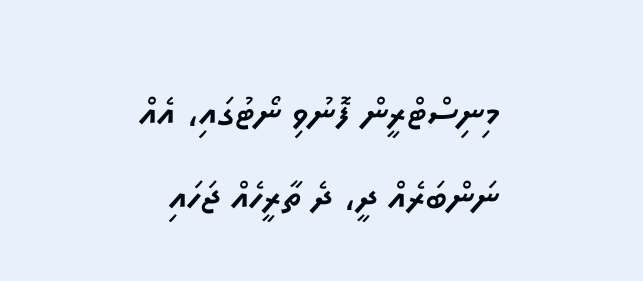މިނިސްޓްރީން ފޮނުވި ނޯޓުގައި، އެއް ނަންބަރެއް ދީ، ދެ ތާރީހެއް ޖަހައި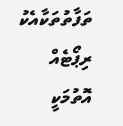ތަފާތުތަކާއެކު ރިޕޯޓެއް އޮތުމަކީ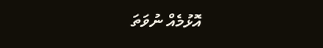އޮޅުމެއް ނުވަތަ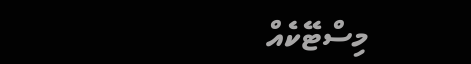މިސްޓޭކެއް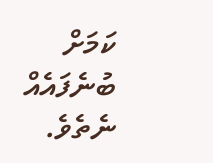ކަމަށް ބުނެފައެއް ނެތެވެ.